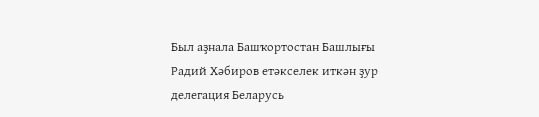Был аҙнала Башҡортостан Башлығы Радий Хәбиров етәкселек иткән ҙур делегация Беларусь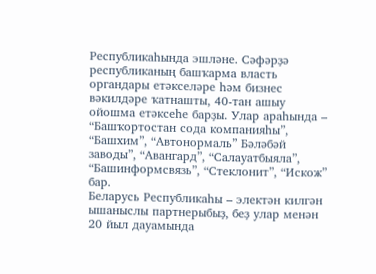Республикаһында эшләне. Сәфәрҙә республиканың башҡарма власть органдары етәкселәре һәм бизнес вәкилдәре ҡатнашты, 40-тан ашыу ойошма етәксеһе барҙы. Улар араһында – “Башҡортостан сода компанияһы”, “Башхим”, “Автонормаль” Бәләбәй заводы”, “Авангард”, “Салауатбыяла”, “Башинформсвязь”, “Стеклонит”, “Искож” бар.
Беларусь Республикаһы – электән килгән ышаныслы партнерыбыҙ, беҙ улар менән 20 йыл дауамында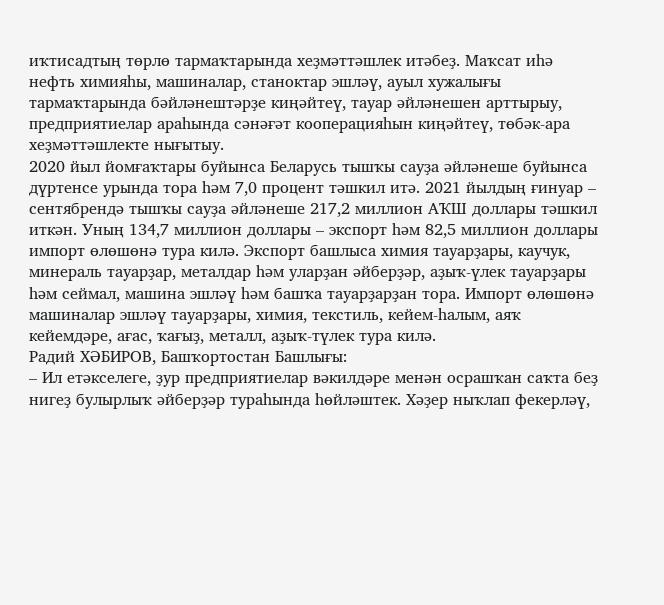иҡтисадтың төрлө тармаҡтарында хеҙмәттәшлек итәбеҙ. Маҡсат иһә нефть химияһы, машиналар, станоктар эшләү, ауыл хужалығы тармаҡтарында бәйләнештәрҙе киңәйтеү, тауар әйләнешен арттырыу, предприятиелар араһында сәнәғәт кооперацияһын киңәйтеү, төбәк-ара хеҙмәттәшлекте нығытыу.
2020 йыл йомғаҡтары буйынса Беларусь тышҡы сауҙа әйләнеше буйынса дүртенсе урында тора һәм 7,0 процент тәшкил итә. 2021 йылдың ғинуар – сентябрендә тышҡы сауҙа әйләнеше 217,2 миллион АҠШ доллары тәшкил иткән. Уның 134,7 миллион доллары – экспорт һәм 82,5 миллион доллары импорт өлөшөнә тура килә. Экспорт башлыса химия тауарҙары, каучук, минераль тауарҙар, металдар һәм уларҙан әйберҙәр, аҙыҡ-үлек тауарҙары һәм сеймал, машина эшләү һәм башҡа тауарҙарҙан тора. Импорт өлөшөнә машиналар эшләү тауарҙары, химия, текстиль, кейем-һалым, аяҡ кейемдәре, ағас, ҡағыҙ, металл, аҙыҡ-түлек тура килә.
Радий ХӘБИРОВ, Башҡортостан Башлығы:
– Ил етәкселеге, ҙур предприятиелар вәкилдәре менән осрашҡан саҡта беҙ нигеҙ булырлыҡ әйберҙәр тураһында һөйләштек. Хәҙер ныҡлап фекерләү,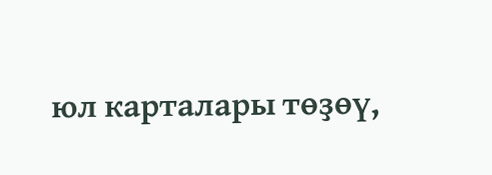юл карталары төҙөү,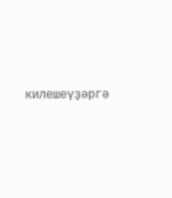килешеүҙәргә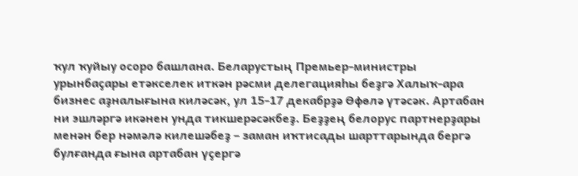ҡул ҡуйыу осоро башлана. Беларустың Премьер-министры урынбаҫары етәкселек иткән рәсми делегацияһы беҙгә Халыҡ-ара бизнес аҙналығына киләсәк, ул 15-17 декабрҙә Өфөлә үтәсәк. Артабан ни эшләргә икәнен унда тикшерәсәкбеҙ. Беҙҙең белорус партнерҙары менән бер нәмәлә килешәбеҙ – заман иҡтисады шарттарында бергә булғанда ғына артабан үҫергә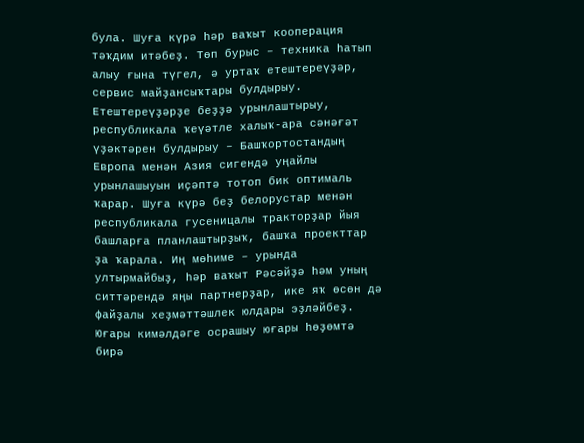була. Шуға күрә һәр ваҡыт кооперация тәҡдим итәбеҙ. Төп бурыс – техника һатып алыу ғына түгел, ә уртаҡ етештереүҙәр, сервис майҙансыҡтары булдырыу. Етештереүҙәрҙе беҙҙә урынлаштырыу, республикала ҡеүәтле халыҡ-ара сәнәғәт үҙәктәрен булдырыу – Башҡортостандың Европа менән Азия сигендә уңайлы урынлашыуын иҫәптә тотоп бик оптималь ҡарар. Шуға күрә беҙ белорустар менән республикала гусеницалы тракторҙар йыя башларға планлаштырҙыҡ, башҡа проекттар ҙа ҡарала. Иң мөһиме – урында ултырмайбыҙ, һәр ваҡыт Рәсәйҙә һәм уның ситтәрендә яңы партнерҙар, ике яҡ өсөн дә файҙалы хеҙмәттәшлек юлдары эҙләйбеҙ.
Юғары кимәлдәге осрашыу юғары һөҙөмтә бирә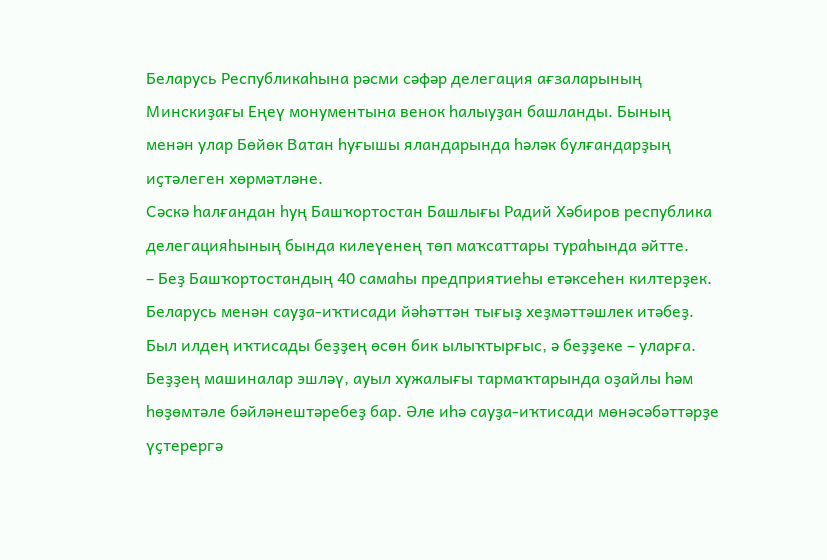Беларусь Республикаһына рәсми сәфәр делегация ағзаларының Минскиҙағы Еңеү монументына венок һалыуҙан башланды. Бының менән улар Бөйөк Ватан һуғышы яландарында һәләк булғандарҙың иҫтәлеген хөрмәтләне.
Сәскә һалғандан һуң Башҡортостан Башлығы Радий Хәбиров республика делегацияһының бында килеүенең төп маҡсаттары тураһында әйтте.
– Беҙ Башҡортостандың 40 самаһы предприятиеһы етәксеһен килтерҙек. Беларусь менән сауҙа-иҡтисади йәһәттән тығыҙ хеҙмәттәшлек итәбеҙ. Был илдең иҡтисады беҙҙең өсөн бик ылыҡтырғыс, ә беҙҙеке – уларға. Беҙҙең машиналар эшләү, ауыл хужалығы тармаҡтарында оҙайлы һәм һөҙөмтәле бәйләнештәребеҙ бар. Әле иһә сауҙа-иҡтисади мөнәсәбәттәрҙе үҫтерергә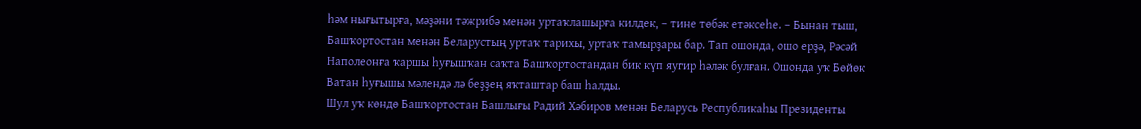һәм нығытырға, мәҙәни тәжрибә менән уртаҡлашырға килдек, – тине төбәк етәксеһе. – Бынан тыш, Башҡортостан менән Беларустың уртаҡ тарихы, уртаҡ тамырҙары бар. Тап ошонда, ошо ерҙә, Рәсәй Наполеонға ҡаршы һуғышҡан саҡта Башҡортостандан бик күп яугир һәләк булған. Ошонда уҡ Бөйөк Ватан һуғышы мәлендә лә беҙҙең яҡташтар баш һалды.
Шул уҡ көндө Башҡортостан Башлығы Радий Хәбиров менән Беларусь Республикаһы Президенты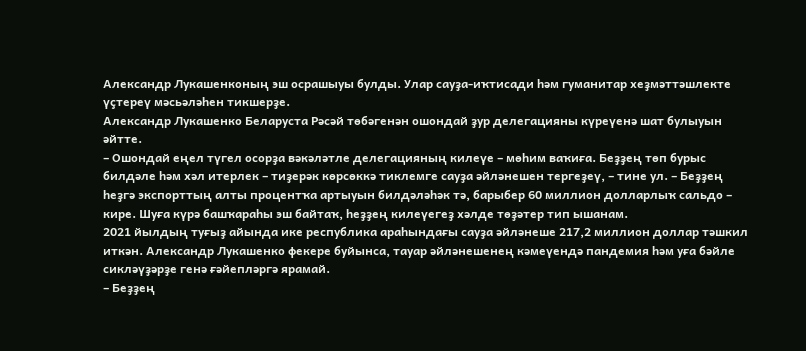Александр Лукашенконың эш осрашыуы булды. Улар сауҙа-иҡтисади һәм гуманитар хеҙмәттәшлекте үҫтереү мәсьәләһен тикшерҙе.
Александр Лукашенко Беларуста Рәсәй төбәгенән ошондай ҙур делегацияны күреүенә шат булыуын әйтте.
– Ошондай еңел түгел осорҙа вәкәләтле делегацияның килеүе – мөһим ваҡиға. Беҙҙең төп бурыс билдәле һәм хәл итерлек – тиҙерәк көрсөккә тиклемге сауҙа әйләнешен тергеҙеү, – тине ул. – Беҙҙең һеҙгә экспорттың алты процентҡа артыуын билдәләһәк тә, барыбер 60 миллион долларлыҡ сальдо – кире. Шуға күрә башҡараһы эш байтаҡ, һеҙҙең килеүегеҙ хәлде төҙәтер тип ышанам.
2021 йылдың туғыҙ айында ике республика араһындағы сауҙа әйләнеше 217,2 миллион доллар тәшкил иткән. Александр Лукашенко фекере буйынса, тауар әйләнешенең кәмеүендә пандемия һәм уға бәйле сикләүҙәрҙе генә ғәйепләргә ярамай.
– Беҙҙең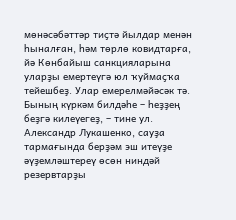мөнәсәбәттәр тиҫтә йылдар менән һыналған, һәм төрлө ковидтарға, йә Көнбайыш санкцияларына уларҙы емертеүгә юл ҡуймаҫҡа тейешбеҙ. Улар емерелмәйәсәк тә. Бының күркәм билдәһе – һеҙҙең беҙгә килеүегеҙ, – тине ул.
Александр Лукашенко, сауҙа тармағында берҙәм эш итеүҙе әүҙемләштереү өсөн ниндәй резервтарҙы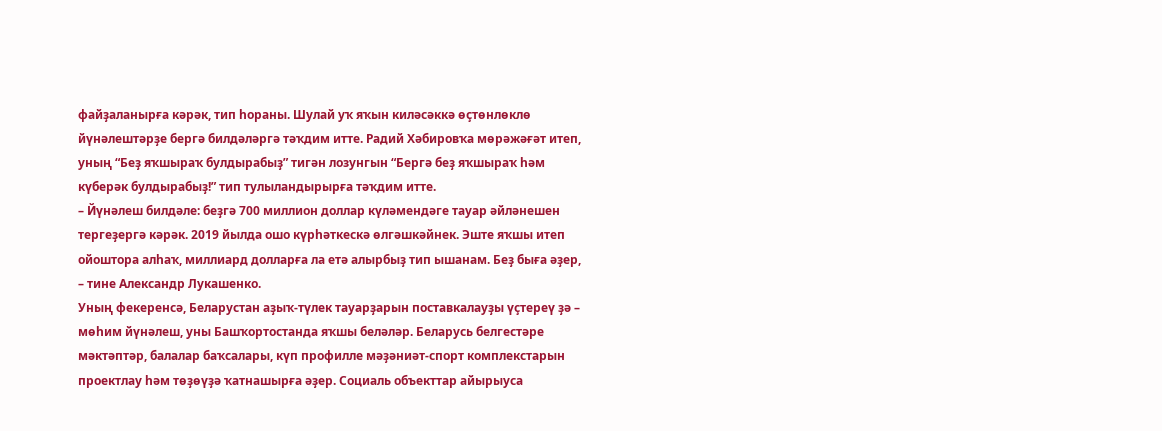файҙаланырға кәрәк, тип һораны. Шулай уҡ яҡын киләсәккә өҫтөнлөклө йүнәлештәрҙе бергә билдәләргә тәҡдим итте. Радий Хәбировҡа мөрәжәғәт итеп, уның “Беҙ яҡшыраҡ булдырабыҙ” тигән лозунгын “Бергә беҙ яҡшыраҡ һәм күберәк булдырабыҙ!” тип тулыландырырға тәҡдим итте.
– Йүнәлеш билдәле: беҙгә 700 миллион доллар күләмендәге тауар әйләнешен тергеҙергә кәрәк. 2019 йылда ошо күрһәткескә өлгәшкәйнек. Эште яҡшы итеп ойоштора алһаҡ, миллиард долларға ла етә алырбыҙ тип ышанам. Беҙ быға әҙер, – тине Александр Лукашенко.
Уның фекеренсә, Беларустан аҙыҡ-түлек тауарҙарын поставкалауҙы үҫтереү ҙә – мөһим йүнәлеш, уны Башҡортостанда яҡшы беләләр. Беларусь белгестәре мәктәптәр, балалар баҡсалары, күп профилле мәҙәниәт-спорт комплекстарын проектлау һәм төҙөүҙә ҡатнашырға әҙер. Социаль объекттар айырыуса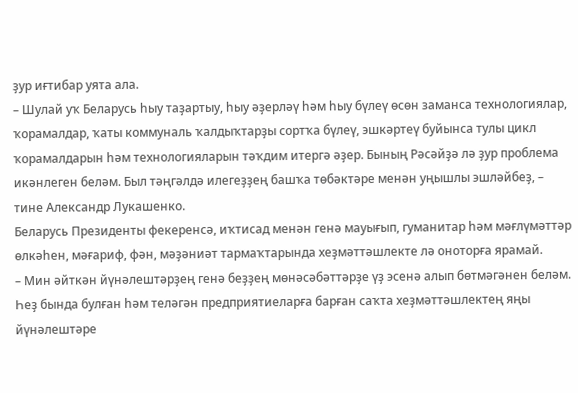ҙур иғтибар уята ала.
– Шулай уҡ Беларусь һыу таҙартыу, һыу әҙерләү һәм һыу бүлеү өсөн заманса технологиялар, ҡорамалдар, ҡаты коммуналь ҡалдыҡтарҙы сортҡа бүлеү, эшкәртеү буйынса тулы цикл ҡорамалдарын һәм технологияларын тәҡдим итергә әҙер. Бының Рәсәйҙә лә ҙур проблема икәнлеген беләм. Был тәңгәлдә илегеҙҙең башҡа төбәктәре менән уңышлы эшләйбеҙ, – тине Александр Лукашенко.
Беларусь Президенты фекеренсә, иҡтисад менән генә мауығып, гуманитар һәм мәғлүмәттәр өлкәһен, мәғариф, фән, мәҙәниәт тармаҡтарында хеҙмәттәшлекте лә оноторға ярамай.
– Мин әйткән йүнәлештәрҙең генә беҙҙең мөнәсәбәттәрҙе үҙ эсенә алып бөтмәгәнен беләм. Һеҙ бында булған һәм теләгән предприятиеларға барған саҡта хеҙмәттәшлектең яңы йүнәлештәре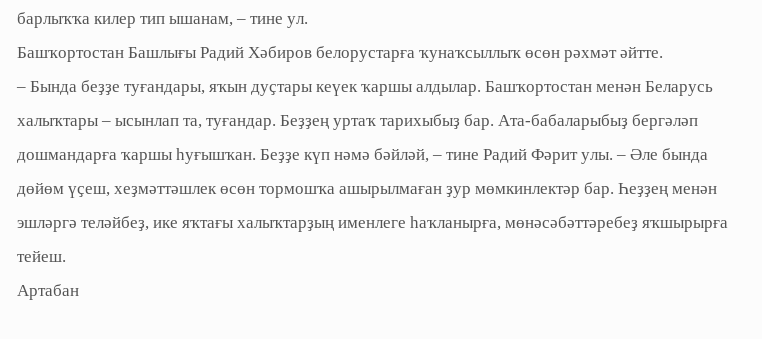барлыҡҡа килер тип ышанам, – тине ул.
Башҡортостан Башлығы Радий Хәбиров белорустарға ҡунаҡсыллыҡ өсөн рәхмәт әйтте.
– Бында беҙҙе туғандары, яҡын дуҫтары кеүек ҡаршы алдылар. Башҡортостан менән Беларусь халыҡтары – ысынлап та, туғандар. Беҙҙең уртаҡ тарихыбыҙ бар. Ата-бабаларыбыҙ бергәләп дошмандарға ҡаршы һуғышҡан. Беҙҙе күп нәмә бәйләй, – тине Радий Фәрит улы. – Әле бында дөйөм үҫеш, хеҙмәттәшлек өсөн тормошҡа ашырылмаған ҙур мөмкинлектәр бар. Һеҙҙең менән эшләргә теләйбеҙ, ике яҡтағы халыҡтарҙың именлеге һаҡланырға, мөнәсәбәттәребеҙ яҡшырырға тейеш.
Артабан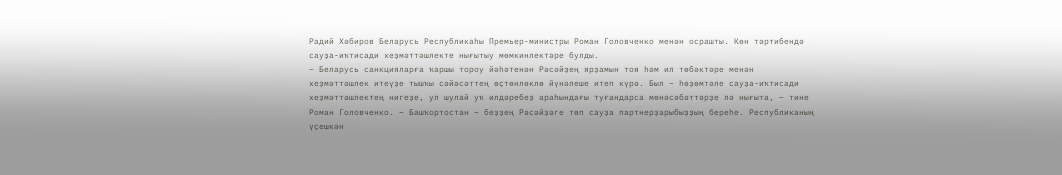Радий Хәбиров Беларусь Республикаһы Премьер-министры Роман Головченко менән осрашты. Көн тәртибендә сауҙа-иҡтисади хеҙмәттәшлекте нығытыу мөмкинлектәре булды.
– Беларусь санкцияларға ҡаршы тороу йәһәтенән Рәсәйҙең ярҙамын тоя һәм ил төбәктәре менән хеҙмәттәшлек итеүҙе тышҡы сәйәсәттең өҫтөнлөклө йүнәлеше итеп күрә. Был – һөҙөмтәле сауҙа-иҡтисади хеҙмәттәшлектең нигеҙе, ул шулай уҡ илдәребеҙ араһындағы туғандарса мөнәсәбәттәрҙе лә нығыта, – тине Роман Головченко. – Башҡортостан – беҙҙең Рәсәйҙәге төп сауҙа партнерҙарыбыҙҙың береһе. Республиканың үҫешкән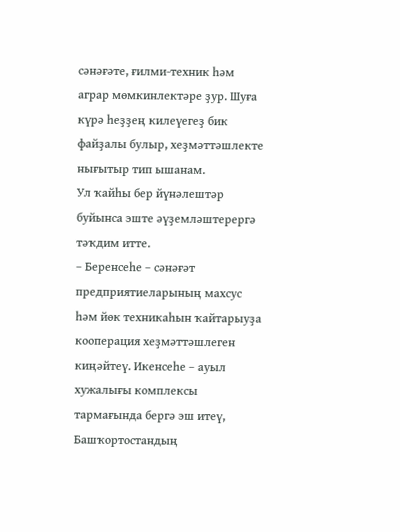сәнәғәте, ғилми-техник һәм аграр мөмкинлектәре ҙур. Шуға күрә һеҙҙең килеүегеҙ бик файҙалы булыр, хеҙмәттәшлекте нығытыр тип ышанам.
Ул ҡайһы бер йүнәлештәр буйынса эште әүҙемләштерергә тәҡдим итте.
– Беренсеһе – сәнәғәт предприятиеларының махсус һәм йөк техникаһын ҡайтарыуҙа кооперация хеҙмәттәшлеген киңәйтеү. Икенсеһе – ауыл хужалығы комплексы тармағында бергә эш итеү, Башҡортостандың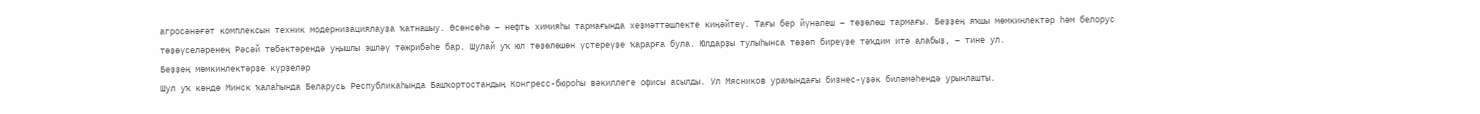агросәнәғәт комплексын техник модернизациялауҙа ҡатнашыу. Өсөнсөһө – нефть химияһы тармағында хеҙмәттәшлекте киңәйтеү. Тағы бер йүнәлеш – төҙөлөш тармағы. Беҙҙең яҡшы мөмкинлектәр һәм белорус төҙөүселәренең Рәсәй төбәктәрендә уңышлы эшләү тәжрибәһе бар. Шулай уҡ юл төҙөлөшөн үҫтереүҙе ҡарарға була. Юлдарҙы тулыһынса төҙөп биреүҙе тәҡдим итә алабыҙ, – тине ул.
Беҙҙең мөмкинлектәрҙе күрҙеләр
Шул уҡ көндө Минск ҡалаһында Беларусь Республикаһында Башҡортостандың Конгресс-бюроһы вәкиллеге офисы асылды. Ул Мясников урамындағы бизнес-үҙәк биләмәһендә урынлашты.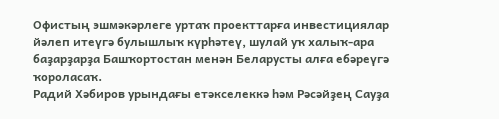Офистың эшмәкәрлеге уртаҡ проекттарға инвестициялар йәлеп итеүгә булышлыҡ күрһәтеү, шулай уҡ халыҡ-ара баҙарҙарҙа Башҡортостан менән Беларусты алға ебәреүгә ҡороласаҡ.
Радий Хәбиров урындағы етәкселеккә һәм Рәсәйҙең Сауҙа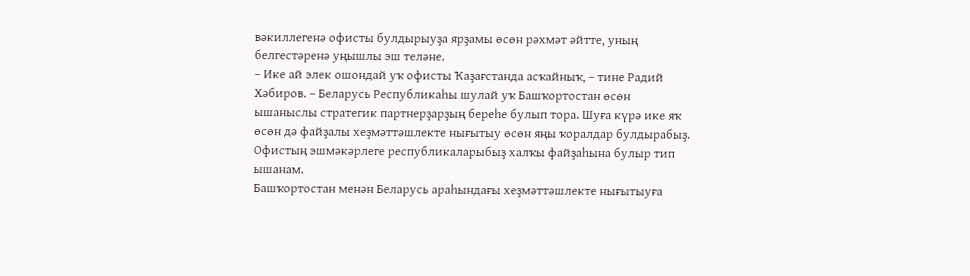вәкиллегенә офисты булдырыуҙа ярҙамы өсөн рәхмәт әйтте, уның белгестәренә уңышлы эш теләне.
– Ике ай элек ошондай уҡ офисты Ҡаҙағстанда асҡайныҡ, – тине Радий Хәбиров. – Беларусь Республикаһы шулай уҡ Башҡортостан өсөн ышаныслы стратегик партнерҙарҙың береһе булып тора. Шуға күрә ике яҡ өсөн дә файҙалы хеҙмәттәшлекте нығытыу өсөн яңы ҡоралдар булдырабыҙ. Офистың эшмәкәрлеге республикаларыбыҙ халҡы файҙаһына булыр тип ышанам.
Башҡортостан менән Беларусь араһындағы хеҙмәттәшлекте нығытыуға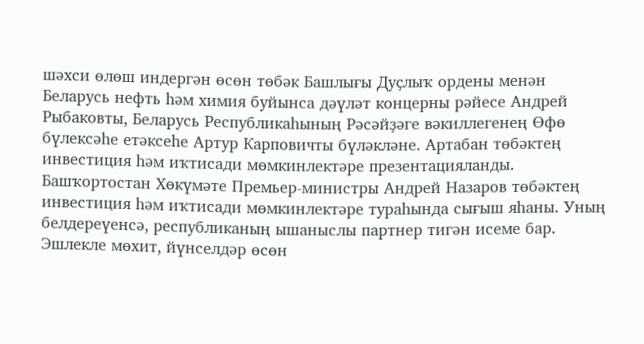шәхси өлөш индергән өсөн төбәк Башлығы Дуҫлыҡ ордены менән Беларусь нефть һәм химия буйынса дәүләт концерны рәйесе Андрей Рыбаковты, Беларусь Республикаһының Рәсәйҙәге вәкиллегенең Өфө бүлексәһе етәксеһе Артур Карповичты бүләкләне. Артабан төбәктең инвестиция һәм иҡтисади мөмкинлектәре презентацияланды.
Башҡортостан Хөкүмәте Премьер-министры Андрей Назаров төбәктең инвестиция һәм иҡтисади мөмкинлектәре тураһында сығыш яһаны. Уның белдереүенсә, республиканың ышаныслы партнер тигән исеме бар. Эшлекле мөхит, йүнселдәр өсөн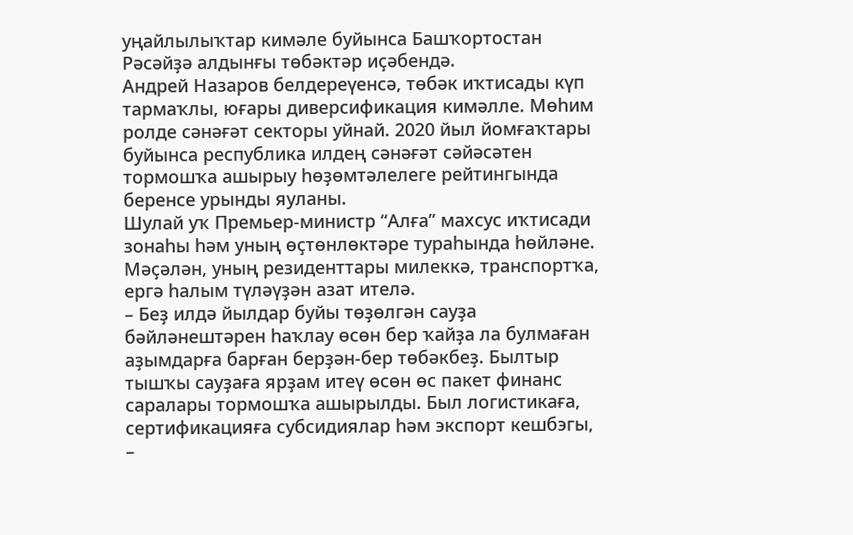уңайлылыҡтар кимәле буйынса Башҡортостан Рәсәйҙә алдынғы төбәктәр иҫәбендә.
Андрей Назаров белдереүенсә, төбәк иҡтисады күп тармаҡлы, юғары диверсификация кимәлле. Мөһим ролде сәнәғәт секторы уйнай. 2020 йыл йомғаҡтары буйынса республика илдең сәнәғәт сәйәсәтен тормошҡа ашырыу һөҙөмтәлелеге рейтингында беренсе урынды яуланы.
Шулай уҡ Премьер-министр “Алға” махсус иҡтисади зонаһы һәм уның өҫтөнлөктәре тураһында һөйләне. Мәҫәлән, уның резиденттары милеккә, транспортҡа, ергә һалым түләүҙән азат ителә.
– Беҙ илдә йылдар буйы төҙөлгән сауҙа бәйләнештәрен һаҡлау өсөн бер ҡайҙа ла булмаған аҙымдарға барған берҙән-бер төбәкбеҙ. Былтыр тышҡы сауҙаға ярҙам итеү өсөн өс пакет финанс саралары тормошҡа ашырылды. Был логистикаға, сертификацияға субсидиялар һәм экспорт кешбэгы, –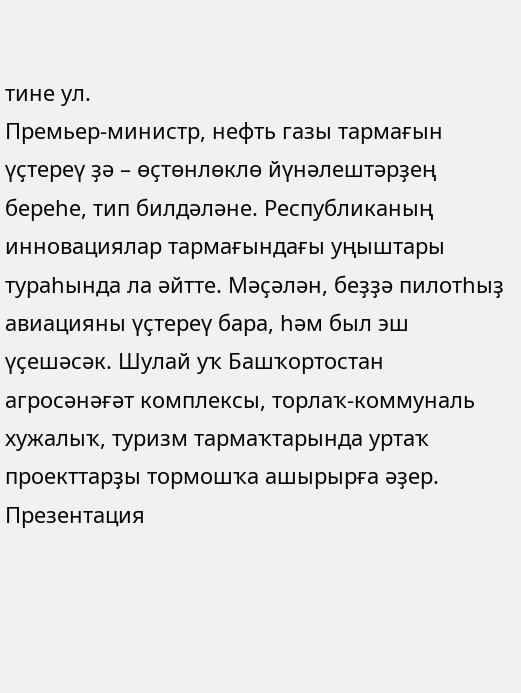тине ул.
Премьер-министр, нефть газы тармағын үҫтереү ҙә – өҫтөнлөклө йүнәлештәрҙең береһе, тип билдәләне. Республиканың инновациялар тармағындағы уңыштары тураһында ла әйтте. Мәҫәлән, беҙҙә пилотһыҙ авиацияны үҫтереү бара, һәм был эш үҫешәсәк. Шулай уҡ Башҡортостан агросәнәғәт комплексы, торлаҡ-коммуналь хужалыҡ, туризм тармаҡтарында уртаҡ проекттарҙы тормошҡа ашырырға әҙер.
Презентация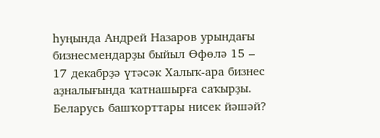һуңында Андрей Назаров урындағы бизнесмендарҙы быйыл Өфөлә 15 – 17 декабрҙә үтәсәк Халыҡ-ара бизнес аҙналығында ҡатнашырға саҡырҙы.
Беларусь башҡорттары нисек йәшәй?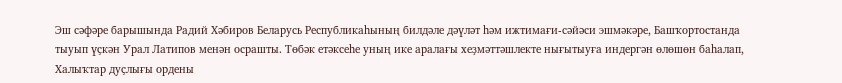Эш сәфәре барышында Радий Хәбиров Беларусь Республикаһының билдәле дәүләт һәм ижтимағи-сәйәси эшмәкәре, Башҡортостанда тыуып үҫкән Урал Латипов менән осрашты. Төбәк етәксеһе уның ике аралағы хеҙмәттәшлекте нығытыуға индергән өлөшөн баһалап, Халыҡтар дуҫлығы ордены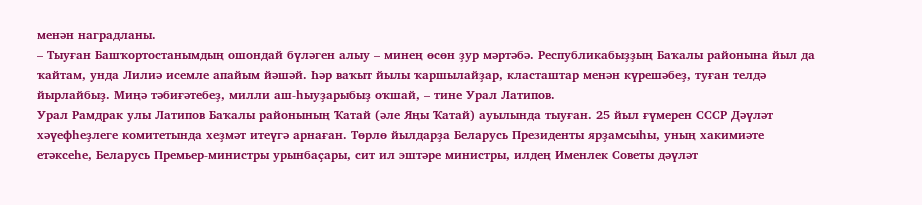менән наградланы.
– Тыуған Башҡортостанымдың ошондай бүләген алыу – минең өсөн ҙур мәртәбә. Республикабыҙҙың Баҡалы районына йыл да ҡайтам, унда Лилиә исемле апайым йәшәй. Һәр ваҡыт йылы ҡаршылайҙар, класташтар менән күрешәбеҙ, туған телдә йырлайбыҙ. Миңә тәбиғәтебеҙ, милли аш-һыуҙарыбыҙ оҡшай, – тине Урал Латипов.
Урал Рамдрак улы Латипов Баҡалы районының Ҡатай (әле Яңы Ҡатай) ауылында тыуған. 25 йыл ғүмерен СССР Дәүләт хәүефһеҙлеге комитетында хеҙмәт итеүгә арнаған. Төрлө йылдарҙа Беларусь Президенты ярҙамсыһы, уның хакимиәте етәксеһе, Беларусь Премьер-министры урынбаҫары, сит ил эштәре министры, илдең Именлек Советы дәүләт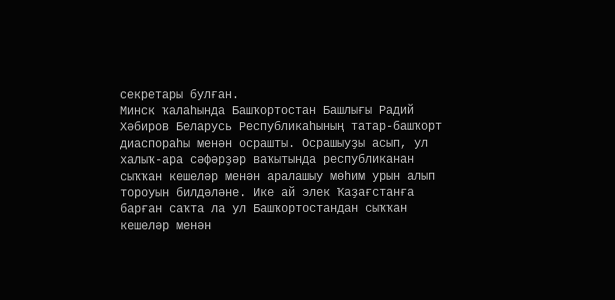секретары булған.
Минск ҡалаһында Башҡортостан Башлығы Радий Хәбиров Беларусь Республикаһының татар-башҡорт диаспораһы менән осрашты. Осрашыуҙы асып, ул халыҡ-ара сәфәрҙәр ваҡытында республиканан сыҡҡан кешеләр менән аралашыу мөһим урын алып тороуын билдәләне. Ике ай элек Ҡаҙағстанға барған саҡта ла ул Башҡортостандан сыҡҡан кешеләр менән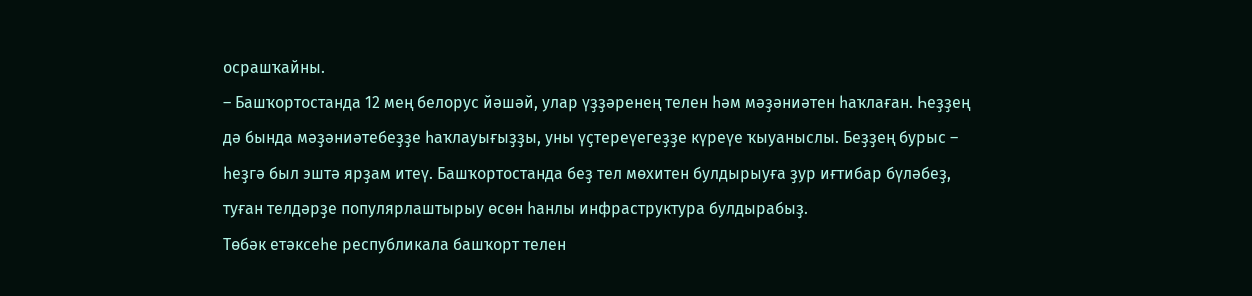осрашҡайны.
– Башҡортостанда 12 мең белорус йәшәй, улар үҙҙәренең телен һәм мәҙәниәтен һаҡлаған. Һеҙҙең дә бында мәҙәниәтебеҙҙе һаҡлауығыҙҙы, уны үҫтереүегеҙҙе күреүе ҡыуаныслы. Беҙҙең бурыс – һеҙгә был эштә ярҙам итеү. Башҡортостанда беҙ тел мөхитен булдырыуға ҙур иғтибар бүләбеҙ, туған телдәрҙе популярлаштырыу өсөн һанлы инфраструктура булдырабыҙ.
Төбәк етәксеһе республикала башҡорт телен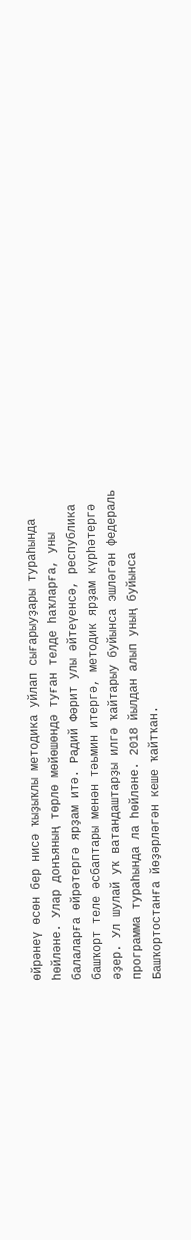өйрәнеү өсөн бер нисә ҡыҙыҡлы методика уйлап сығарыуҙары тураһында һөйләне. Улар донъяның төрлө мөйөшөндә туған телде һаҡларға, уны балаларға өйрәтергә ярҙам итә. Радий Фәрит улы әйтеүенсә, республика башҡорт теле әсбаптары менән тәьмин итергә, методик ярҙам күрһәтергә әҙер. Ул шулай уҡ ватандаштарҙы илгә ҡайтарыу буйынса эшләгән федераль программа тураһында ла һөйләне. 2018 йылдан алып уның буйынса Башҡортостанға йөҙәрләгән кеше ҡайтҡан.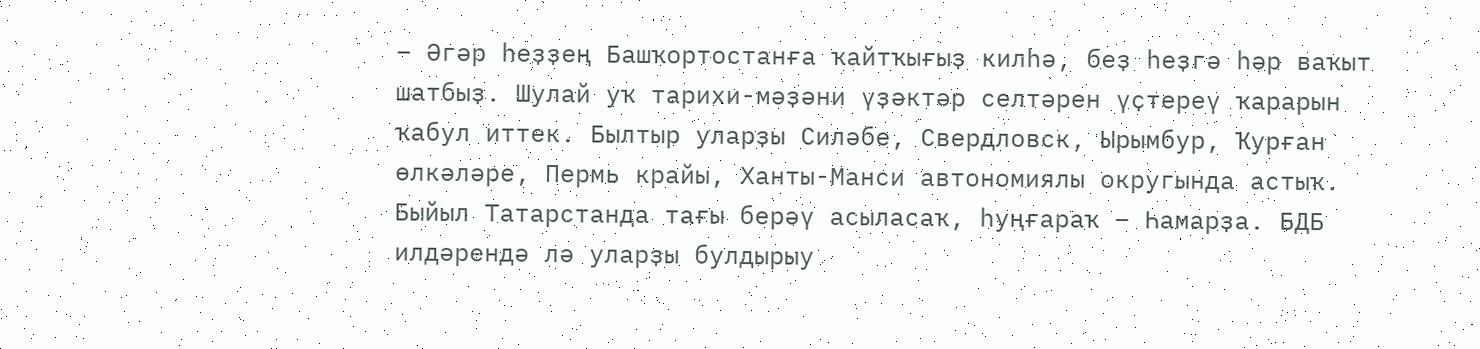– Әгәр һеҙҙең Башҡортостанға ҡайтҡығыҙ килһә, беҙ һеҙгә һәр ваҡыт шатбыҙ. Шулай уҡ тарихи-мәҙәни үҙәктәр селтәрен үҫтереү ҡарарын ҡабул иттек. Былтыр уларҙы Силәбе, Свердловск, Ырымбур, Ҡурған өлкәләре, Пермь крайы, Ханты-Манси автономиялы округында астыҡ. Быйыл Татарстанда тағы берәү асыласаҡ, һуңғараҡ – Һамарҙа. БДБ илдәрендә лә уларҙы булдырыу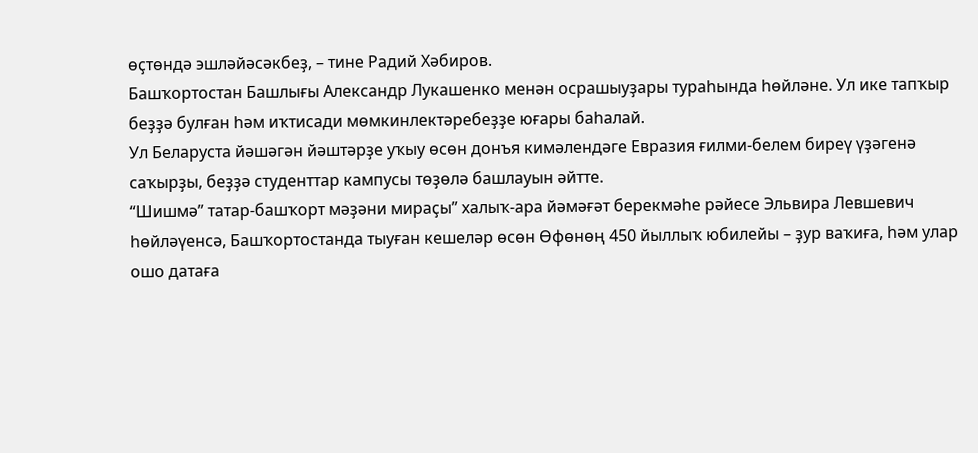өҫтөндә эшләйәсәкбеҙ, – тине Радий Хәбиров.
Башҡортостан Башлығы Александр Лукашенко менән осрашыуҙары тураһында һөйләне. Ул ике тапҡыр беҙҙә булған һәм иҡтисади мөмкинлектәребеҙҙе юғары баһалай.
Ул Беларуста йәшәгән йәштәрҙе уҡыу өсөн донъя кимәлендәге Евразия ғилми-белем биреү үҙәгенә саҡырҙы, беҙҙә студенттар кампусы төҙөлә башлауын әйтте.
“Шишмә” татар-башҡорт мәҙәни мираҫы” халыҡ-ара йәмәғәт берекмәһе рәйесе Эльвира Левшевич һөйләүенсә, Башҡортостанда тыуған кешеләр өсөн Өфөнөң 450 йыллыҡ юбилейы – ҙур ваҡиға, һәм улар ошо датаға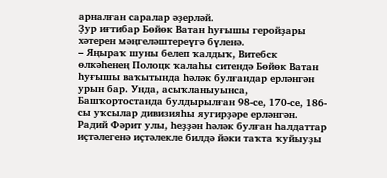арналған саралар әҙерләй.
Ҙур иғтибар Бөйөк Ватан һуғышы геройҙары хәтерен мәңгеләштереүгә бүленә.
– Яңыраҡ шуны белеп ҡалдыҡ, Витебск өлкәһенең Полоцк ҡалаһы ситендә Бөйөк Ватан һуғышы ваҡытында һәләк булғандар ерләнгән урын бар. Унда, асыҡланыуынса, Башҡортостанда булдырылған 98-се, 170-се, 186-сы уҡсылар дивизияһы яугирҙәре ерләнгән. Радий Фәрит улы, һеҙҙән һәләк булған һалдаттар иҫтәлегенә иҫтәлекле билдә йәки таҡта ҡуйыуҙы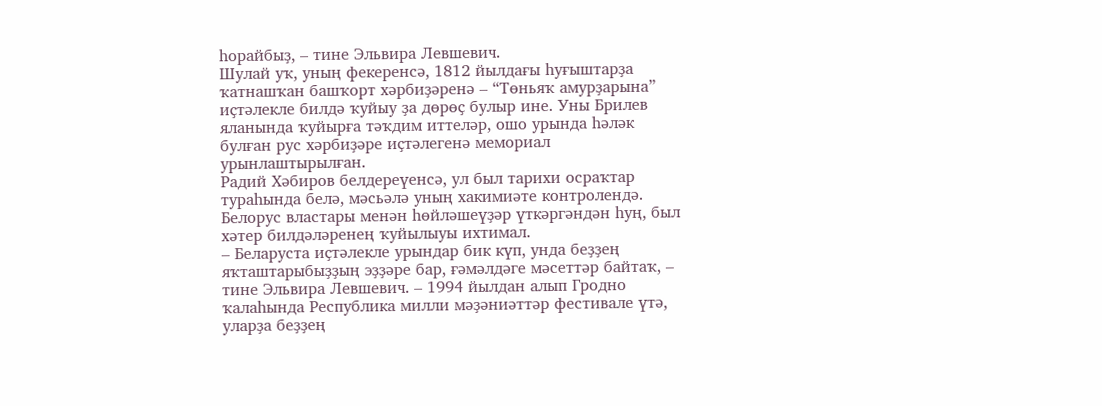һорайбыҙ, – тине Эльвира Левшевич.
Шулай уҡ, уның фекеренсә, 1812 йылдағы һуғыштарҙа ҡатнашҡан башҡорт хәрбиҙәренә – “Төньяҡ амурҙарына” иҫтәлекле билдә ҡуйыу ҙа дөрөҫ булыр ине. Уны Брилев яланында ҡуйырға тәҡдим иттеләр, ошо урында һәләк булған рус хәрбиҙәре иҫтәлегенә мемориал урынлаштырылған.
Радий Хәбиров белдереүенсә, ул был тарихи осраҡтар тураһында белә, мәсьәлә уның хакимиәте контролендә. Белорус властары менән һөйләшеүҙәр үткәргәндән һуң, был хәтер билдәләренең ҡуйылыуы ихтимал.
– Беларуста иҫтәлекле урындар бик күп, унда беҙҙең яҡташтарыбыҙҙың эҙҙәре бар, ғәмәлдәге мәсеттәр байтаҡ, – тине Эльвира Левшевич. – 1994 йылдан алып Гродно ҡалаһында Республика милли мәҙәниәттәр фестивале үтә, уларҙа беҙҙең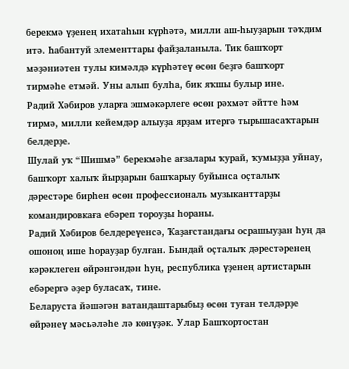берекмә үҙенең ихатаһын күрһәтә, милли аш-һыуҙарын тәҡдим итә. Һабантуй элементтары файҙаланыла. Тик башҡорт мәҙәниәтен тулы кимәлдә күрһәтеү өсөн беҙгә башҡорт тирмәһе етмәй. Уны алып булһа, бик яҡшы булыр ине.
Радий Хәбиров уларға эшмәкәрлеге өсөн рәхмәт әйтте һәм тирмә, милли кейемдәр алыуҙа ярҙам итергә тырышасаҡтарын белдерҙе.
Шулай уҡ “Шишмә” берекмәһе ағзалары ҡурай, ҡумыҙҙа уйнау, башҡорт халыҡ йырҙарын башҡарыу буйынса оҫталыҡ дәрестәре бирһен өсөн профессиональ музыканттарҙы командировкаға ебәреп тороуҙы һораны.
Радий Хәбиров белдереүенсә, Ҡаҙағстандағы осрашыуҙан һуң да ошоноң ише һорауҙар булған. Бындай оҫталыҡ дәрестәренең кәрәклеген өйрәнгәндән һуң, республика үҙенең артистарын ебәрергә әҙер буласаҡ, тине.
Беларуста йәшәгән ватандаштарыбыҙ өсөн туған телдәрҙе өйрәнеү мәсьәләһе лә көнүҙәк. Улар Башҡортостан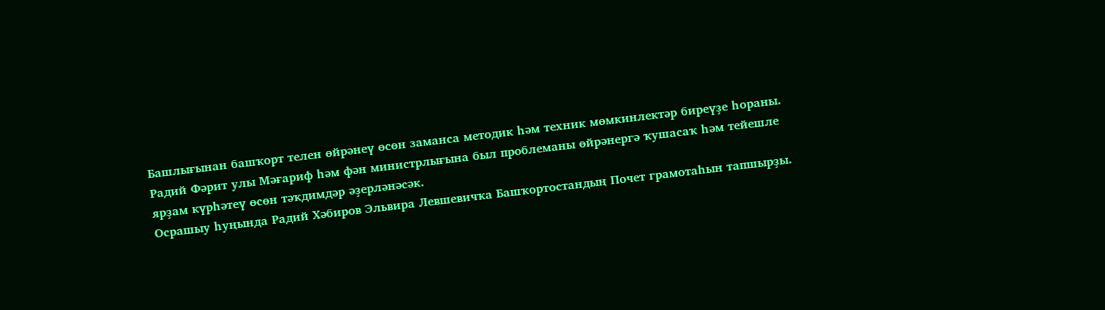Башлығынан башҡорт телен өйрәнеү өсөн заманса методик һәм техник мөмкинлектәр биреүҙе һораны. Радий Фәрит улы Мәғариф һәм фән министрлығына был проблеманы өйрәнергә ҡушасаҡ һәм тейешле ярҙам күрһәтеү өсөн тәҡдимдәр әҙерләнәсәк.
Осрашыу һуңында Радий Хәбиров Эльвира Левшевичҡа Башҡортостандың Почет грамотаһын тапшырҙы.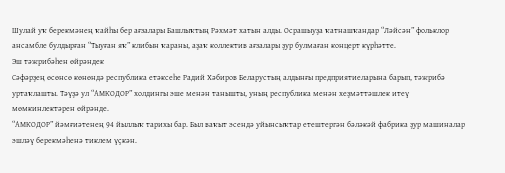Шулай уҡ берекмәнең ҡайһы бер ағзалары Башлыҡтың Рәхмәт хатын алды. Осрашыуҙа ҡатнашҡандар “Ләйсән” фольклор ансамбле булдырған “Тыуған яҡ” клибын ҡараны, аҙаҡ коллектив ағзалары ҙур булмаған концерт күрһәтте.
Эш тәжрибәһен өйрәндек
Сәфәрҙең өсөнсө көнөндә республика етәксеһе Радий Хәбиров Беларустың алдынғы предприятиеларына барып, тәжрибә уртаҡлашты. Тәүҙә ул “АМКОДОР” холдингы эше менән танышты, уның республика менән хеҙмәттәшлек итеү мөмкинлектәрен өйрәнде.
“АМКОДОР” йәмғиәтенең 94 йыллыҡ тарихы бар. Был ваҡыт эсендә уйынсыҡтар етештергән бәләкәй фабрика ҙур машиналар эшләү берекмәһенә тиклем үҫкән.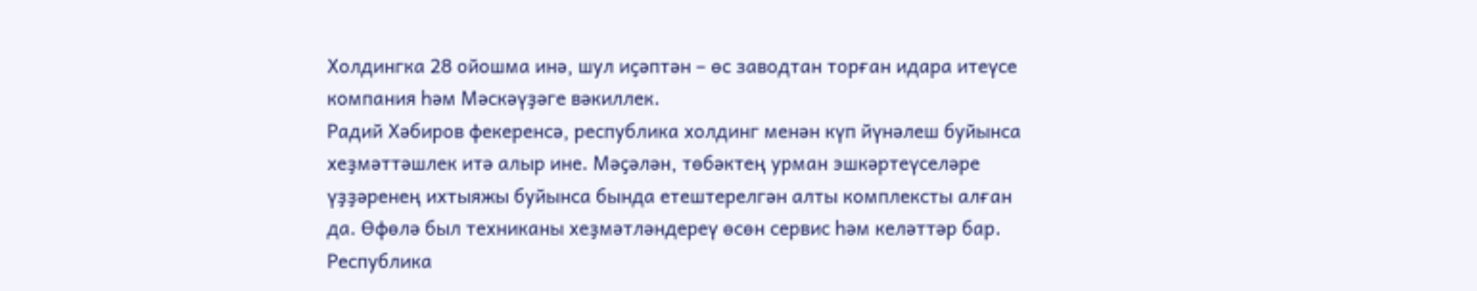Холдингка 28 ойошма инә, шул иҫәптән – өс заводтан торған идара итеүсе компания һәм Мәскәүҙәге вәкиллек.
Радий Хәбиров фекеренсә, республика холдинг менән күп йүнәлеш буйынса хеҙмәттәшлек итә алыр ине. Мәҫәлән, төбәктең урман эшкәртеүселәре үҙҙәренең ихтыяжы буйынса бында етештерелгән алты комплексты алған да. Өфөлә был техниканы хеҙмәтләндереү өсөн сервис һәм келәттәр бар.
Республика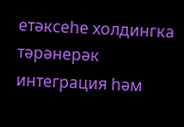етәксеһе холдингка тәрәнерәк интеграция һәм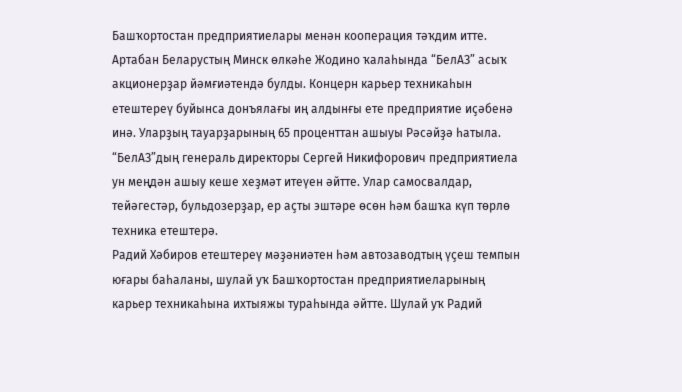Башҡортостан предприятиелары менән кооперация тәҡдим итте.
Артабан Беларустың Минск өлкәһе Жодино ҡалаһында “БелАЗ” асыҡ акционерҙар йәмғиәтендә булды. Концерн карьер техникаһын етештереү буйынса донъялағы иң алдынғы ете предприятие иҫәбенә инә. Уларҙың тауарҙарының 65 проценттан ашыуы Рәсәйҙә һатыла. “БелАЗ”дың генераль директоры Сергей Никифорович предприятиела ун меңдән ашыу кеше хеҙмәт итеүен әйтте. Улар самосвалдар, тейәгестәр, бульдозерҙар, ер аҫты эштәре өсөн һәм башҡа күп төрлө техника етештерә.
Радий Хәбиров етештереү мәҙәниәтен һәм автозаводтың үҫеш темпын юғары баһаланы, шулай уҡ Башҡортостан предприятиеларының карьер техникаһына ихтыяжы тураһында әйтте. Шулай уҡ Радий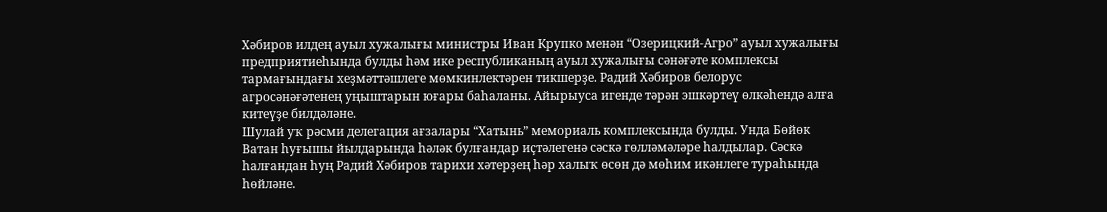Хәбиров илдең ауыл хужалығы министры Иван Крупко менән “Озерицкий-Агро” ауыл хужалығы предприятиеһында булды һәм ике республиканың ауыл хужалығы сәнәғәте комплексы тармағындағы хеҙмәттәшлеге мөмкинлектәрен тикшерҙе. Радий Хәбиров белорус агросәнәғәтенең уңыштарын юғары баһаланы. Айырыуса игенде тәрән эшкәртеү өлкәһендә алға китеүҙе билдәләне.
Шулай уҡ рәсми делегация ағзалары “Хатынь” мемориаль комплексында булды. Унда Бөйөк Ватан һуғышы йылдарында һәләк булғандар иҫтәлегенә сәскә гөлләмәләре һалдылар. Сәскә һалғандан һуң Радий Хәбиров тарихи хәтерҙең һәр халыҡ өсөн дә мөһим икәнлеге тураһында һөйләне.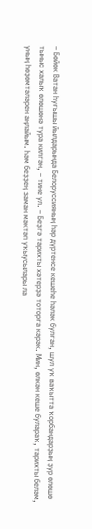– Бөйөк Ватан һуғышы йылдарында Белоруссияның һәр дүртенсе кешеһе һәләк булған, шул уҡ ваҡытта ҡорбандарҙың ҙур өлөшө тыныс халыҡ өлөшөнә тура килгән, – тине ул. – Беҙгә тарихты хәтерҙә тоторға кәрәк. Мин, өлкән кеше булараҡ, тарихты беләм, уның һөҙөмтәләрен аңлайым. Һәм беҙҙең заман мәктәп уҡыусылары ла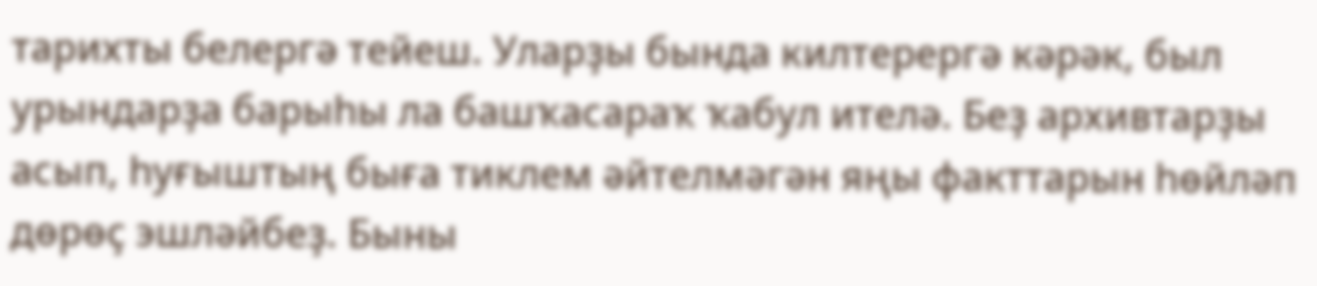тарихты белергә тейеш. Уларҙы бында килтерергә кәрәк, был урындарҙа барыһы ла башҡасараҡ ҡабул ителә. Беҙ архивтарҙы асып, һуғыштың быға тиклем әйтелмәгән яңы факттарын һөйләп дөрөҫ эшләйбеҙ. Быны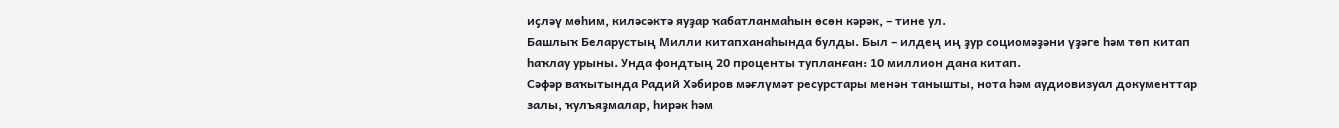иҫләү мөһим, киләсәктә яуҙар ҡабатланмаһын өсөн кәрәк, – тине ул.
Башлыҡ Беларустың Милли китапханаһында булды. Был – илдең иң ҙур социомәҙәни үҙәге һәм төп китап һаҡлау урыны. Унда фондтың 20 проценты тупланған: 10 миллион дана китап.
Сәфәр ваҡытында Радий Хәбиров мәғлүмәт ресурстары менән танышты, нота һәм аудиовизуал документтар залы, ҡулъяҙмалар, һирәк һәм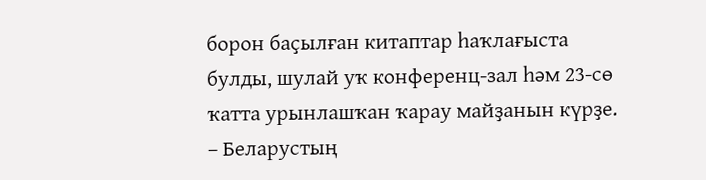борон баҫылған китаптар һаҡлағыста булды, шулай уҡ конференц-зал һәм 23-сө ҡатта урынлашҡан ҡарау майҙанын күрҙе.
– Беларустың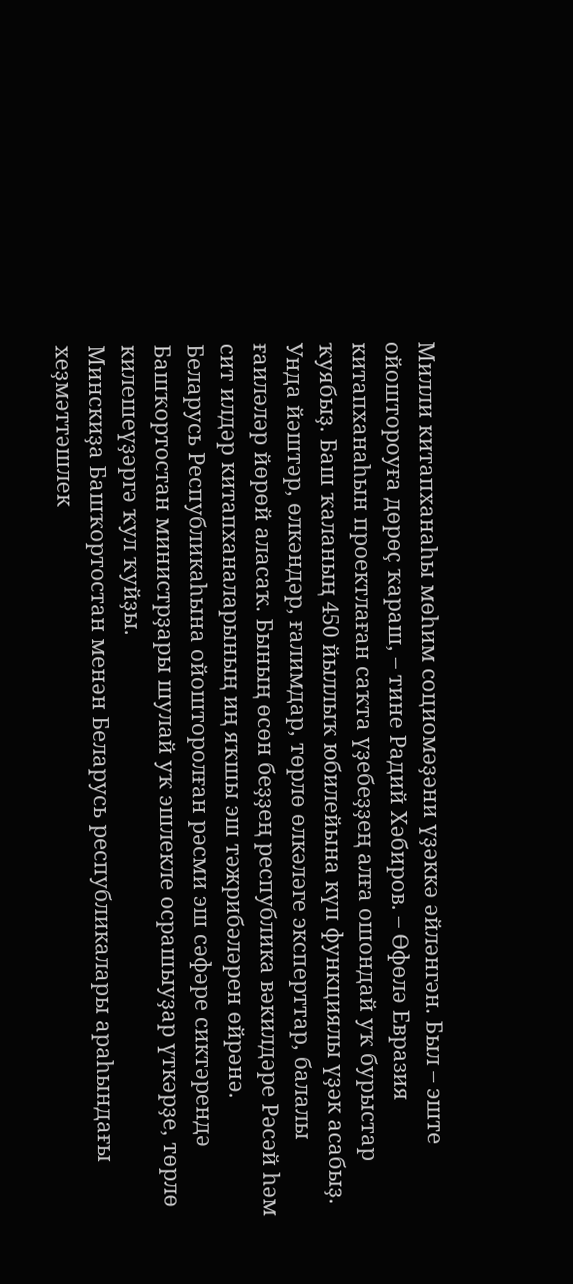Милли китапханаһы мөһим социомәҙәни үҙәккә әйләнгән. Был – эште ойоштороуға дөрөҫ ҡараш, – тине Радий Хәбиров. – Өфөлә Евразия китапханаһын проектлаған саҡта үҙебеҙҙең алға ошондай уҡ бурыстар ҡуябыҙ. Баш ҡаланың 450 йыллыҡ юбилейына күп функциялы үҙәк асабыҙ. Унда йәштәр, өлкәндәр, ғалимдар, төрлө өлкәләге эксперттар, балалы ғаиләләр йөрөй аласаҡ. Бының өсөн беҙҙең республика вәкилдәре Рәсәй һәм сит илдәр китапханаларының иң яҡшы эш тәжрибәләрен өйрәнә.
Беларусь Республикаһына ойошторолған рәсми эш сәфәре сиктәрендә Башҡортостан министрҙары шулай уҡ эшлекле осрашыуҙар үткәрҙе, төрлө килешеүҙәргә ҡул ҡуйҙы.
Минскиҙа Башҡортостан менән Беларусь республикалары араһындағы хеҙмәттәшлек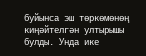буйынса эш төркөмөнөң киңәйтелгән ултырышы булды. Унда ике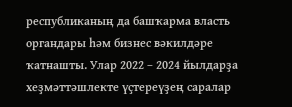республиканың да башҡарма власть органдары һәм бизнес вәкилдәре ҡатнашты. Улар 2022 – 2024 йылдарҙа хеҙмәттәшлекте үҫтереүҙең саралар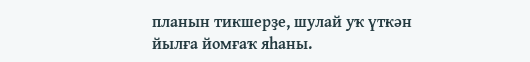планын тикшерҙе, шулай уҡ үткән йылға йомғаҡ яһаны.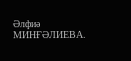Әлфиә МИНҒӘЛИЕВА.